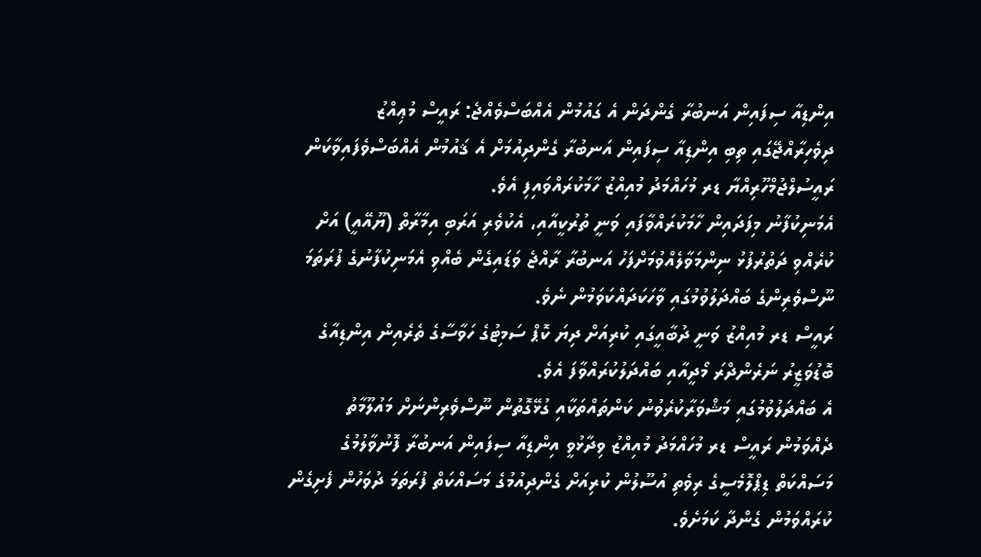އިންޑިއާ ސިފައިން އަނބުރާ ގެންދަން އެ ގައުމުން އެއްބަސްވެއްޖެ: ރައީސް މުޢިއްޒު
ދިވެހިރާއްޖޭގައި ތިބި އިންޑިއާ ސިފައިން އަނބުރާ ގެންދިއުމަށް އެ ޤައުމުން އެއްބަސްވެފައިވާކަން ރައީސުލްޖުމްހޫރިއްޔާ ޑރ މުހައްމަދު މުއިއްޒު ހާމަކުރައްވައިފި އެވެ.
އެމަނިކުފާނު މިފަދައިން ހާމަކުރައްވާފައި ވަނީ ތުރުކީއާއި، އެކުވެރި އަރަބި އިމާރާތް (ޔޫއޭއީ) އަށް ކުރެއްވި ދަތުރުފުޅު ނިންމަވާލެއްވުމަށްފަހު އަނބުރާ ރާއްޖެ ވަޑައިގެން ބެއްވި އެމަނިކުފާނުގެ ފުރަތަމަ ނޫސްވެރިންގެ ބައްދަލުވުމުގައި ވާހަކަދައްކަވަމުން ނެވެ.
ރައީސް ޑރ މުއިއްޒު ވަނީ ދުބާއީގައި ކުރިއަށް ދިޔަ ކޮޕް ސަމިޓުގެ ހަވާސާގެ ތެރެއިން އިންޑިއާގެ ބޮޑުވަޒީރު ނަރެންދްރަ މޯދީއާއި ބައްދަލުކުރައްވާފަ އެވެ.
އެ ބައްދަލުވުމުގައި މަޝްވަރާކުރެވުނު ކަންތައްތަކާއި ގުޅޭގޮތުން ނޫސްވެރިންނަށް މައުލޫމާތު ދެއްވަމުން ރައީސް ޑރ މުހައްމަދު މުއިއްޒު ވިދާޅުވީ އިންޑިއާ ސިފައިން އަނބުރާ ފޮނުވާލުމުގެ މަސައްކަތް ޑިޕްލޮމެސީގެ ރިވެތި އުސޫލުން ކުރިއަށް ގެންދިއުމުގެ މަސައްކަތް ފުރަތަމަ ދުވަހުން ފެށިގެން ކުރައްވަމުން ގެންދާ ކަމަށެވެ.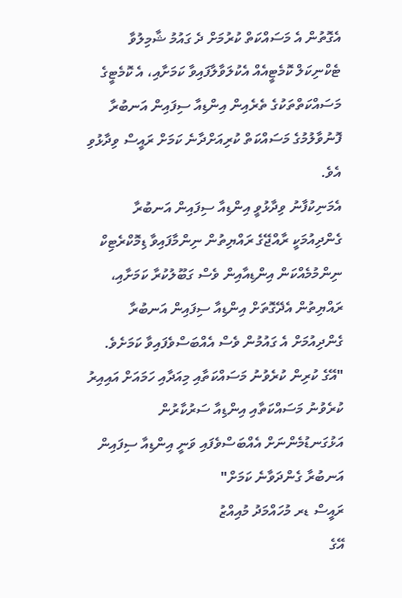އެގޮތުން އެ މަސައްކަތް ކުރުމަށް ދެ ގައުމު ޝާމިލުވާ ޓެކްނިކަލް ކޮމެޓީއެއް އެކުލަވާލާފައިވާ ކަމަށާއި، އެ ކޮމެޓީގެ މަސައްކަތްތަކުގެ ތެރެއިން އިންޑިއާ ސިފައިން އަނބުރާ ފޮނުވާލުމުގެ މަސައްކަތް ކުރިއަށްދާނެ ކަމަށް ރައީސް ވިދާޅުވި އެވެ.
އެމަނިކުފާނު ވިދާޅުވީ އިންޑިއާ ސިފައިން އަނބުރާ ގެންދިއުމަކީ ރާއްޖޭގެ ރައްޔިތުން ނިންމާފައިވާ ޑިމޮކްރެޓިކް ނިންމުމެއްކަން އިންޑިއާއިން ވެސް ގަބޫލުކުރާ ކަމަށާއި، ރައްޔިތުން އެދޭގޮތަށް އިންޑިއާ ސިފައިން އަނބުރާ ގެންދިއުމަށް އެ ގައުމުން ވެސް އެއްބަސްވެފައިވާ ކަމަށެވެ.
"އޭގެ ކުރިން ކުރެވުނު މަސައްކަތާއި މިއަދާއި ހަމައަށް އައިއިރު ކުރެވުނު މަސައްކަތާއި އިންޑިއާ ސަރުކާރުން އަޅުގަނޑުމެންނަށް އެއްބަސްވެފައި ވަނީ އިންޑިއާ ސިފައިން އަނބުރާ ގެންދަވާނެ ކަމަށް"
ރައީސް ޑރ މުހައްމަދު މުއިއްޒު
އޭގެ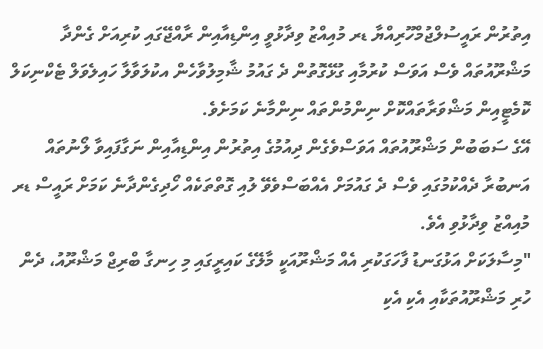އިތުރުން ރައީސުލްޖުމްހޫރިއްޔާ ޑރ މުއިއްޒު ވިދާޅުވީ އިންޑިއާއިން ރާއްޖޭގައި ކުރިއަށް ގެންދާ މަޝްރޫއުތައް ވެސް އަވަސް ކުރުމާއި ގުޅޭގޮތުން ދެ ގައުމު ޝާމިލުވާހެން އކުލަވާލާ ހައިލެވަލް ޓެކްނިކަލް ކޮމެޓީއިން މަޝްވަރާތައްކޮށް ނިންމުންތައް ނިންމާނެ ކަމަށެވެ.
އޭގެ ސަބަބުން މަޝްރޫއުތައް އަވަސްވެގެން ދިއުމުގެ އިތުރުން އިންޑިއާއިން ނަގާފައިވާ ލޯނުތައް އަނބުރާ ދެއްކުމުގައި ވެސް ދެ ގައުމަށް އެއްބަސްވެވޭ ލުއި ގޮތްތަކެއް ހޯދިގެންދާނެ ކަމަށް ރައީސް ޑރ މުއިއްޒު ވިދާޅުވި އެވެ.
"މިސާލަކަށް އަޅުގަނޑު ފާހަގަކުރި އެއް މަޝްރޫއަކީ މާލޭގެ ކައިރީގައި މި ހިނގާ ބްރިޖް މަޝްރޫއު، ދެން ހުރި މަޝްރޫއުތަކާއި އެކި އެކި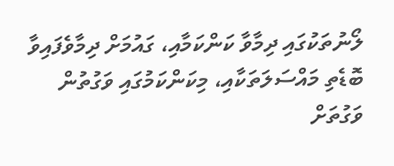ލޯނުތަކުގައި ދިމާވާ ކަންކަމާއި، ގައުމަށް ދިމާވެފައިވާ ބޮޑެތި މައްސަލަތަކާއި، މިކަންކަމުގައި ވަގުތުން ވަގުތަށް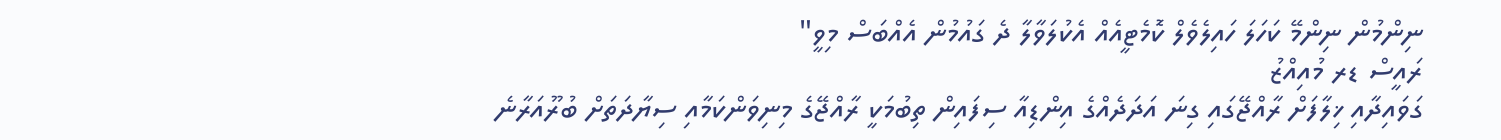ނިންމުން ނިންމޭ ކަހަލަ ހައިލެވެލް ކޮމެޓީއެއް އެކުލަވާލާ ދެ ގައުމުން އެއްބަސް މިވީ"
ރައީސް ޑރ މުއިއްޒު
ގަވައިދާއި ޚިލާފަށް ރާއްޖޭގައި ގިނަ އަދަދެއްގެ އިންޑިއާ ސިފައިން ތިބުމަކީ ރާއްޖޭގެ މިނިވަންކަމާއި ސިޔާދަތަށް ބުރޫއަރާނެ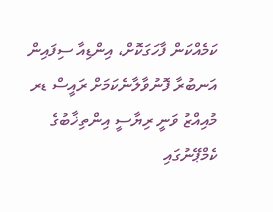ކަމެއްކަން ފާހަގަކޮށް، އިންޑިއާ ސިފައިން އަނބުރާ ފޮނުވާލާނެކަމަށް ރައީސް ޑރ މުއިއްޒު ވަނީ ރިޔާސީ އިންތިޚާބުގެ ކެމްޕޭނުގައި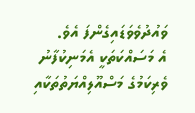ވައުދުވެވަޑައިގެންފަ އެވެ.
އެ މަސައްކަތަކީ އެމަނިކުފާނު ވެރިކަމުގެ މަސްއޫލިއްޔަތުތަކާއި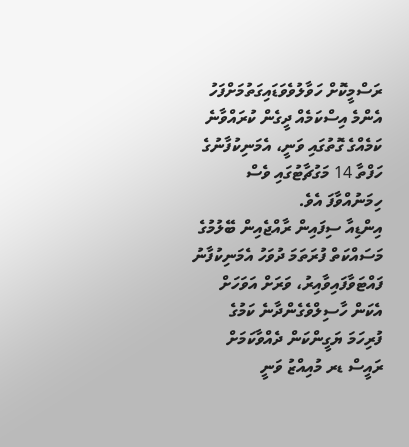ރަސްމީކޮށް ހަވާލުވެވަޑައިގަތުމަށްފަހު އެންމެ އިސްކަމެއް ދީގެން ކުރައްވާނެ ކަމެއްގެ ގޮތުގައި ވަނީ، އެމަނިކުފާނުގެ ހަފްތާ 14 މަގުޗާޓުގައި ވެސް ހިމަނުއްވާފަ އެވެ.
އިންޑިއާ ސިފައިން ރާއްޖެއިން ބޭލުމުގެ މަސައްކަތް ފުރަތަމަ ދުވަހު އެމަނިކުފާނު ފައްޓަވާފައިވާއިރު، ވަރަށް އަވަހަށް އެކަން ހާސިލްވެގެންދާނެ ކަމުގެ ފުރިހަމަ ޔަގީންކަން ދެއްވާކަމަށް ރައީސް ޑރ މުއިއްޒު ވަނީ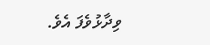ވިދާޅުވެފަ އެވެ.